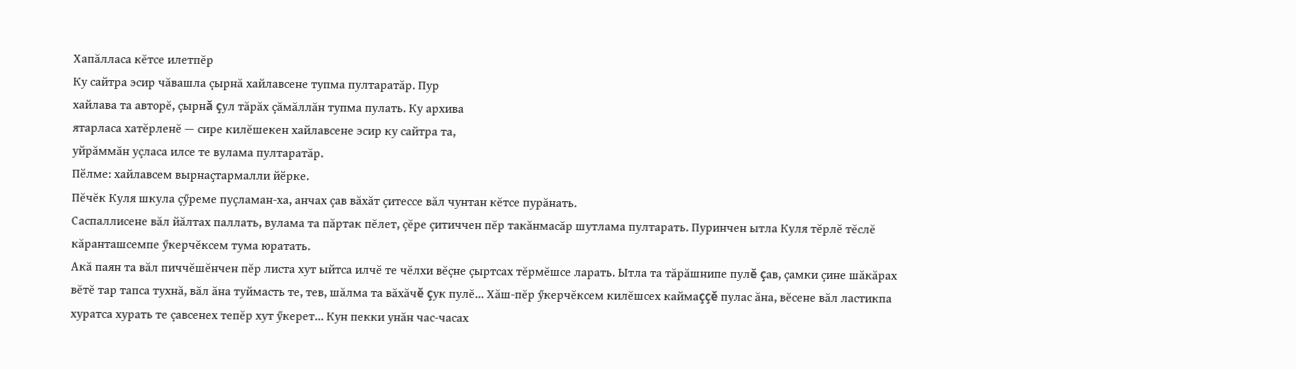Хапăлласа кĕтсе илетпĕр
Ку сайтра эсир чăвашла çырнă хайлавсене тупма пултаратăр. Пур
хайлава та авторĕ, çырнă çул тăрăх çăмăллăн тупма пулать. Ку архива
ятарласа хатĕрленĕ — сире килĕшекен хайлавсене эсир ку сайтра та,
уйрăммăн уçласа илсе те вулама пултаратăр.
Пӗлме: хайлавсем вырнаҫтармалли йӗрке.
Пĕчĕк Куля шкула çӳреме пуçламан-ха, анчах çав вăхăт çитессе вăл чунтан кĕтсе пурăнать.
Саспаллисене вăл йăлтах паллать, вулама та пăртак пĕлет, çĕре çитиччен пĕр такăнмасăр шутлама пултарать. Пуринчен ытла Куля тĕрлĕ тĕслĕ кăранташсемпе ӳкерчĕксем тума юратать.
Акă паян та вăл пиччĕшĕнчен пĕр листа хут ыйтса илчĕ те чĕлхи вĕçне çыртсах тĕрмĕшсе ларать. Ытла та тăрăшнипе пулĕ çав, çамки çине шăкăрах вĕтĕ тар тапса тухнă, вăл ăна туймасть те, тев, шăлма та вăхăчĕ çук пулĕ... Хăш-пĕр ӳкерчĕксем килĕшсех каймаççĕ пулас ăна, вĕсене вăл ластикпа хуратса хурать те çавсенех тепĕр хут ӳкерет... Кун пекки унăн час-часах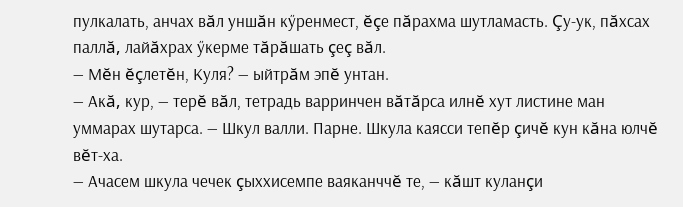пулкалать, анчах вăл уншăн кӳренмест, ĕçе пăрахма шутламасть. Çу-ук, пăхсах паллă, лайăхрах ӳкерме тăрăшать çеç вăл.
— Мĕн ĕçлетĕн, Куля? — ыйтрăм эпĕ унтан.
— Акă, кур, — терĕ вăл, тетрадь варринчен вăтăрса илнĕ хут листине ман уммарах шутарса. — Шкул валли. Парне. Шкула каясси тепĕр çичĕ кун кăна юлчĕ вĕт-ха.
— Ачасем шкула чечек çыххисемпе ваяканччĕ те, — кăшт куланçи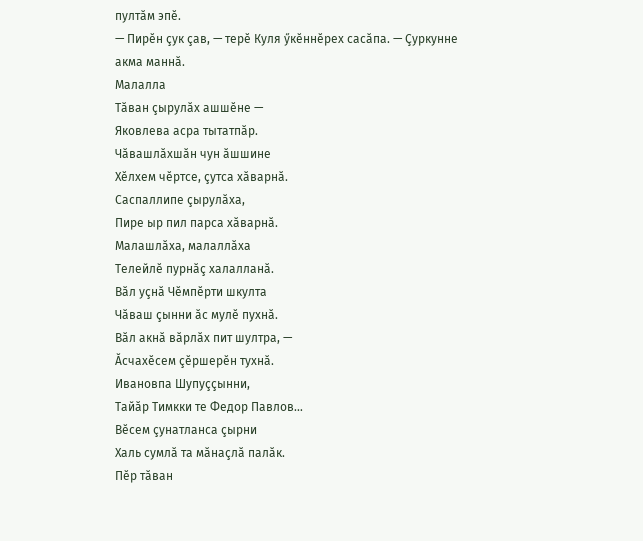пултăм эпĕ.
— Пирĕн çук çав, — терĕ Куля ӳкĕннĕрех сасăпа. — Çуркунне акма маннă.
Малалла
Тăван çырулăх ашшĕне —
Яковлева асра тытатпăр.
Чăвашлăхшăн чун ăшшине
Хĕлхем чĕртсе, çутса хăварнă.
Саспаллипе çырулăха,
Пире ыр пил парса хăварнă.
Малашлăха, малаллăха
Телейлĕ пурнăç халалланă.
Вăл уçнă Чĕмпĕрти шкулта
Чăваш çынни ăс мулĕ пухнă.
Вăл акнă вăрлăх пит шултра, —
Ăсчахĕсем çĕршерĕн тухнă.
Ивановпа Шупуççынни,
Тайăр Тимкки те Федор Павлов…
Вĕсем çунатланса çырни
Халь сумлă та мăнаçлă палăк.
Пĕр тăван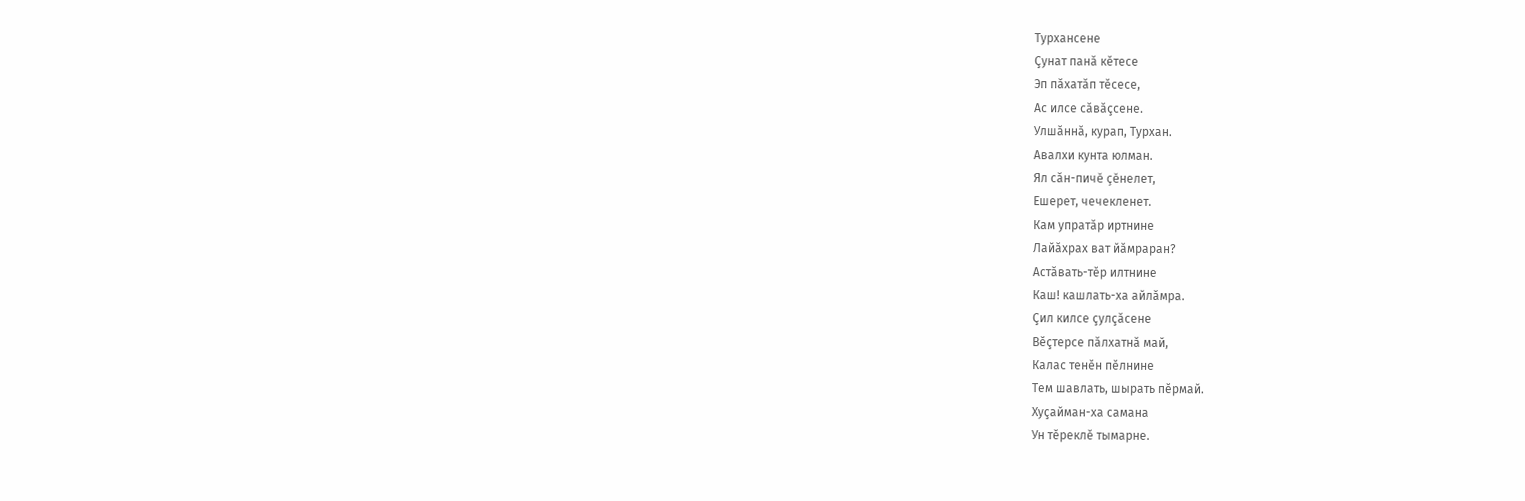Турхансене
Çунат панă кĕтесе
Эп пăхатăп тĕсесе,
Ас илсе сăвăçсене.
Улшăннă, курап, Турхан.
Авалхи кунта юлман.
Ял сăн-пичĕ çĕнелет,
Ешерет, чечекленет.
Кам упратăр иртнине
Лайăхрах ват йăмраран?
Астăвать-тĕр илтнине
Каш! кашлать-ха айлăмра.
Çил килсе çулçăсене
Вĕçтерсе пăлхатнă май,
Калас тенĕн пĕлнине
Тем шавлать, шырать пĕрмай.
Хуçайман-ха самана
Ун тĕреклĕ тымарне.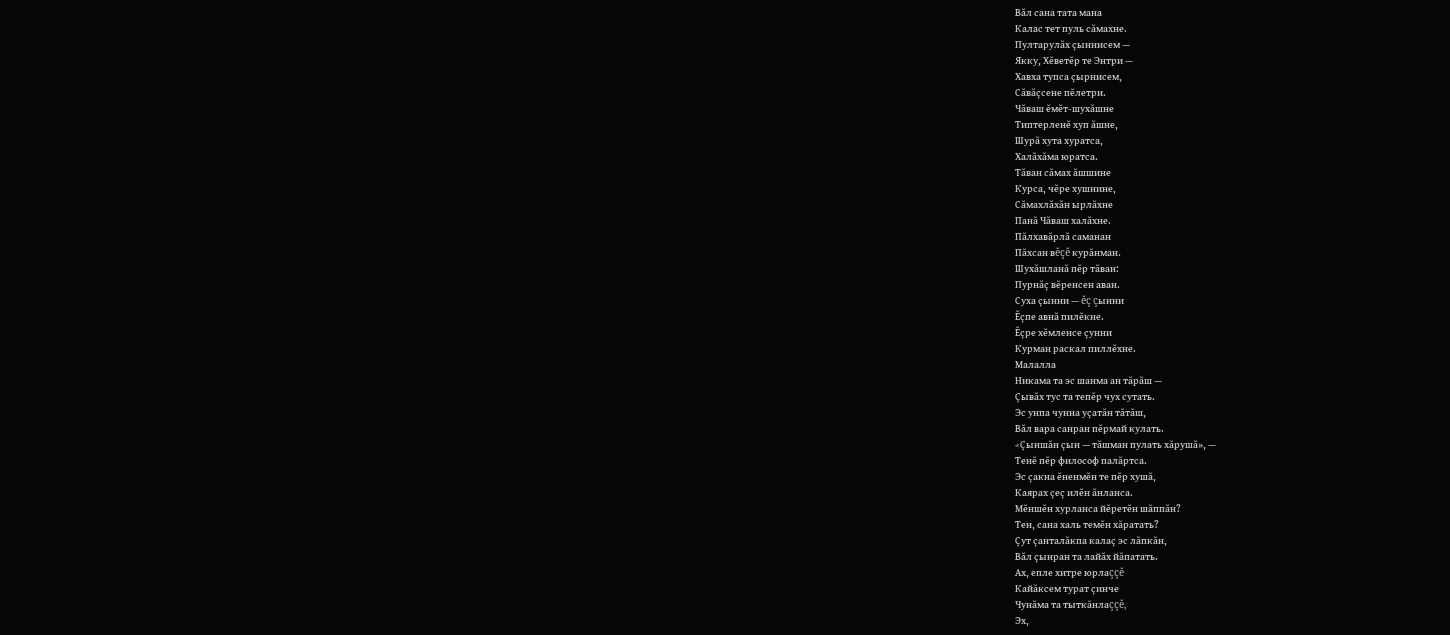Вăл сана тата мана
Калас тет пуль сăмахне.
Пултарулăх çыннисем —
Якку, Хĕветĕр те Энтри —
Хавха тупса çырнисем,
Сăвăçсене пĕлетри.
Чăваш ĕмĕт-шухăшне
Типтерленĕ хуп ăшне,
Шурă хута хуратса,
Халăхăма юратса.
Тăван сăмах ăшшине
Курса, чĕре хушнине,
Сăмахлăхăн ырлăхне
Панă Чăваш халăхне.
Пăлхавăрлă саманан
Пăхсан вĕçĕ курăнман.
Шухăшланă пĕр тăван:
Пурнăç вĕренсен аван.
Суха çынни — ĕç çынни
Ĕçпе авнă пилĕкне.
Ĕçре хĕмленсе çунни
Курман раскал пиллĕхне.
Малалла
Никама та эс шанма ан тăрăш —
Çывăх тус та тепĕр чух сутать.
Эс унпа чунна уçатăн тăтăш,
Вăл вара санран пĕрмай кулать.
«Çыншăн çын — тăшман пулать хăрушă», —
Тенĕ пĕр философ палăртса.
Эс çакна ĕненмĕн те пĕр хушă,
Каярах çеç илĕн ăнланса.
Мĕншĕн хурланса йĕретĕн шăппăн?
Тен, сана халь темĕн хăратать?
Çут çанталăкпа калаç эс лăпкăн,
Вăл çынран та лайăх йăпатать.
Ах, епле хитре юрлаççĕ
Кайăксем турат çинче
Чунăма та тыткăнлаççĕ,
Эх,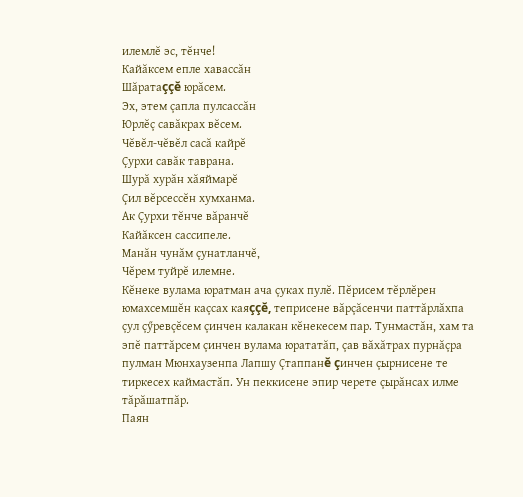илемлĕ эс, тĕнче!
Кайăксем епле хавассăн
Шăратаççĕ юрăсем.
Эх, этем çапла пулсассăн
Юрлĕç савăкрах вĕсем.
Чĕвĕл-чĕвĕл сасă кайрĕ
Çурхи савăк таврана.
Шурă хурăн хăяймарĕ
Çил вĕрсессĕн хумханма.
Ак Çурхи тĕнче вăранчĕ
Кайăксен сассипеле.
Манăн чунăм çунатланчĕ,
Чĕрем туйрĕ илемне.
Кĕнеке вулама юратман ача çуках пулĕ. Пĕрисем тĕрлĕрен юмахсемшĕн каçсах каяççĕ, теприсене вăрçăсенчи паттăрлăхпа çул çӳревçĕсем çинчен калакан кĕнекесем пар. Тунмастăн, хам та эпĕ паттăрсем çинчен вулама юрататăп, çав вăхăтрах пурнăçра пулман Мюнхаузенпа Лапшу Çтаппанĕ çинчен çырнисене те тиркесех каймастăп. Ун пеккисене эпир черете çырăнсах илме тăрăшатпăр.
Паян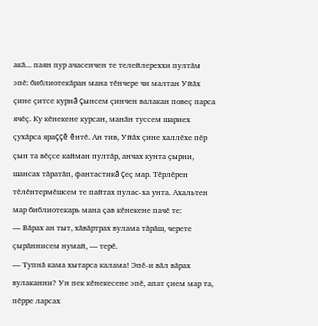акă... паян пур ачасенчен те телейлереххи пултăм эпĕ: библиотекăран мана тĕнчере чи малтан Уйăх çине çитсе курнă çынсем çинчен валакан повеç парса ячĕç. Ку кĕнекене курсан, манăн туссем шариех çухăрса яраççĕ ĕнтĕ. Ан тив, Уйăх çине халлĕхе пĕр çын та вĕçсе кайман пултăр, анчах кунта çырни, шансах тăратăп, фантастикă çеç мар. Тĕрлĕрен тĕлĕнтермĕшсем те пайтах пулас-ха унта. Ахальтен мар библиотекарь мана çав кĕнекене пачĕ те:
— Вăрах ан тыт, хăвăртрах вулама тăрăш, черете çырăннисем нумай, — терĕ.
— Тупнă кама хытарса калама! Эпĕ-и вăл вăрах вулаканни? Ун пек кĕнекесене эпĕ, апат çием мар та, пĕрре ларсах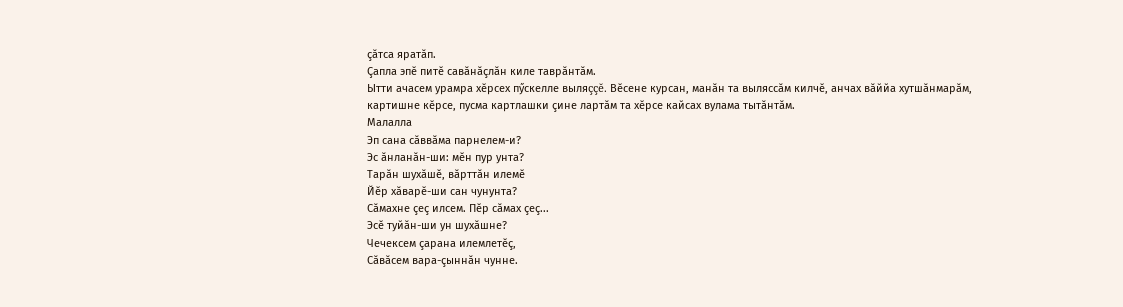çăтса яратăп.
Çапла эпĕ питĕ савăнăçлăн киле таврăнтăм.
Ытти ачасем урамра хĕрсех пӳскелле выляççĕ. Вĕсене курсан, манăн та выляссăм килчĕ, анчах вăййа хутшăнмарăм, картишне кĕрсе, пусма картлашки çине лартăм та хĕрсе кайсах вулама тытăнтăм.
Малалла
Эп сана сăввăма парнелем-и?
Эс ăнланăн-ши: мĕн пур унта?
Тарăн шухăшĕ, вăрттăн илемĕ
Йĕр хăварĕ-ши сан чунунта?
Сăмахне çеç илсем. Пĕр сăмах çеç...
Эсĕ туйăн-ши ун шухăшне?
Чечексем çарана илемлетĕç,
Сăвăсем вара-çыннăн чунне.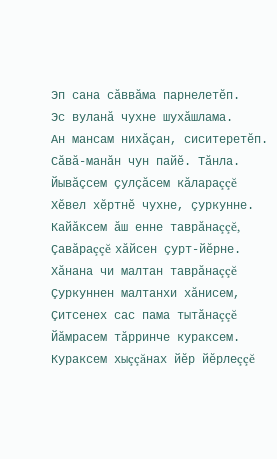Эп сана сăввăма парнелетĕп.
Эс вуланă чухне шухăшлама.
Ан мансам нихăçан, сиситеретĕп.
Сăвă-манăн чун пайĕ. Тăнла.
Йывăçсем çулçăсем кăлараççĕ
Хĕвел хĕртнĕ чухне, çуркунне.
Кайăксем ăш енне таврăнаççĕ,
Çавăраççĕ хăйсен çурт-йĕрне.
Хăнана чи малтан таврăнаççĕ
Çуркуннен малтанхи хăнисем,
Çитсенех сас пама тытăнаççĕ
Йăмрасем тăрринче кураксем.
Кураксем хыççăнах йĕр йĕрлеççĕ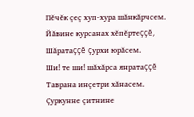Пĕчĕк çеç хуп-хура шăнкăрчсем.
Йăвине курсанах хĕпĕртеççĕ,
Шăратаççĕ çурхи юрăсем.
Ши! те ши! шăхăрса янратаççĕ
Таврана инçетри хăнасем.
Çуркунне çитнине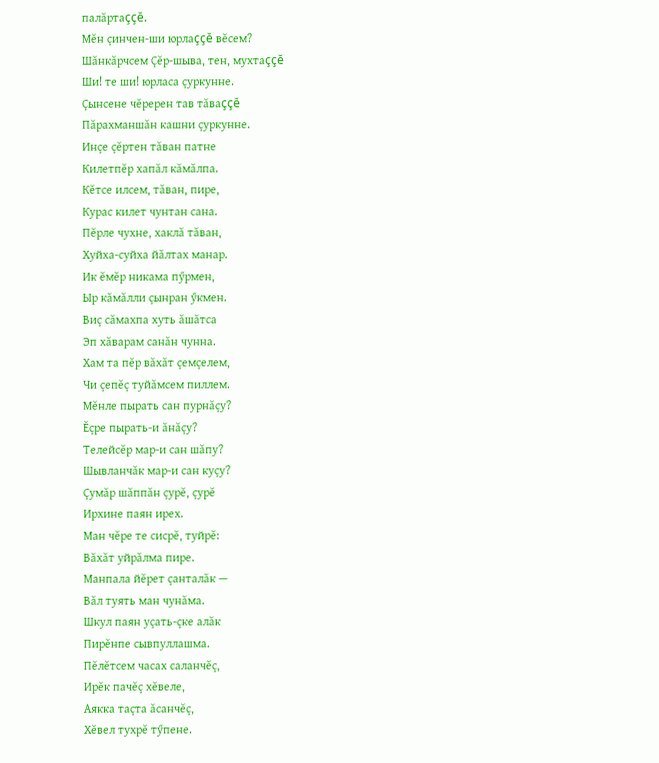палăртаççĕ.
Мĕн çинчен-ши юрлаççĕ вĕсем?
Шăнкăрчсем Çĕр-шыва, тен, мухтаççĕ
Ши! те ши! юрласа çуркунне.
Çынсене чĕререн тав тăваççĕ
Пăрахманшăн кашни çуркунне.
Инçе çĕртен тăван патне
Килетпĕр хапăл кăмăлпа.
Кĕтсе илсем, тăван, пире,
Курас килет чунтан сана.
Пĕрле чухне, хаклă тăван,
Хуйха-суйха йăлтах манар.
Ик ĕмĕр никама пӳрмен,
Ыр кăмăлли çынран ӳкмен.
Виç сăмахпа хуть ăшăтса
Эп хăварам санăн чунна.
Хам та пĕр вăхăт çемçелем,
Чи çепĕç туйăмсем пиллем.
Мĕнле пырать сан пурнăçу?
Ĕçре пырать-и ăнăçу?
Телейсĕр мар-и сан шăпу?
Шывланчăк мар-и сан куçу?
Çумăр шăппăн çурĕ, çурĕ
Ирхине паян ирех.
Ман чĕре те сисрĕ, туйрĕ:
Вăхăт уйрăлма пире.
Манпала йĕрет çанталăк —
Вăл туять ман чунăма.
Шкул паян уçать-çке алăк
Пирĕнпе сывпуллашма.
Пĕлĕтсем часах саланчĕç,
Ирĕк пачĕç хĕвеле,
Аякка таçта ăсанчĕç,
Хĕвел тухрĕ тӳпене.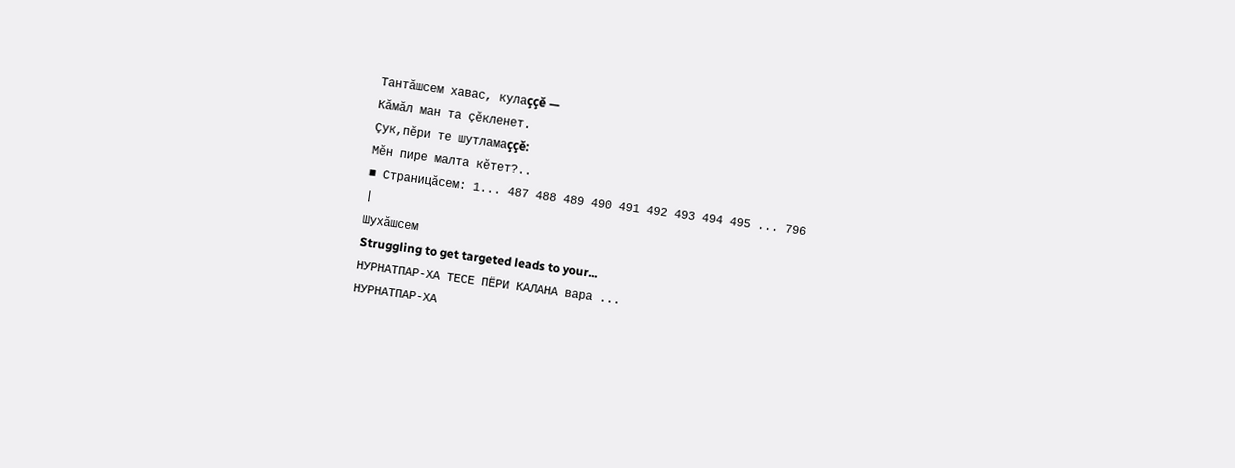Тантăшсем хавас, кулаççĕ —
Кăмăл ман та çĕкленет.
Çук,пĕри те шутламаççĕ:
Мĕн пире малта кĕтет?..
■ Страницăсем: 1... 487 488 489 490 491 492 493 494 495 ... 796
|
Шухăшсем
Struggling to get targeted leads to your...
НУРНАТПАР-ХА ТЕСЕ ПЁРИ КАЛАНА вара ...
НУРНАТПАР-ХА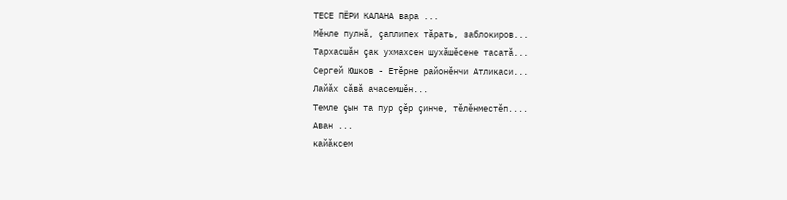ТЕСЕ ПЁРИ КАЛАНА вара ...
Мĕнле пулнă, çаплипех тăрать, заблокиров...
Тархасшăн çак ухмахсен шухăшĕсене тасатă...
Сергей Юшков - Етĕрне районĕнчи Атликаси...
Лайăх сăвă ачасемшĕн...
Темле çын та пур çĕр çинче, тĕлĕнместĕп....
Аван ...
кайăксем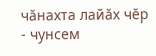чăнахта лайăх чĕр - чунсем